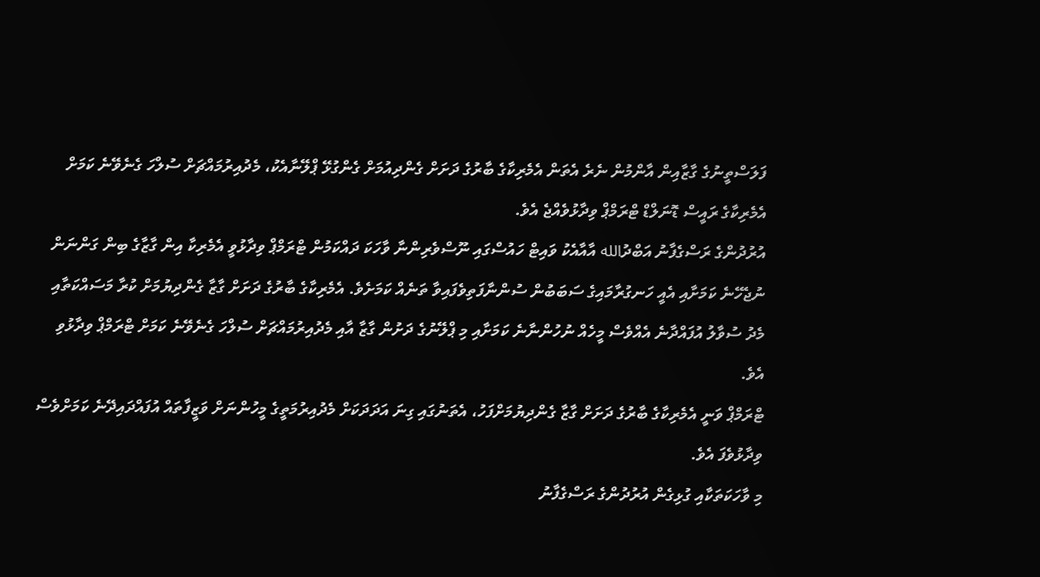ފަލަސްތީނުގެ ގާޒާއިން އާންމުން ނެރެ އެތަން އެމެރިކާގެ ބާރުގެ ދަށަށް ގެންދިއުމަށް ގެންގުޅޭ ޕްލޭނާއެކު، މެދުއިރުމައްޗަށް ސުލްހަ ގެނެވޭނެ ކަމަށް އެމެރިކާގެ ރައީސް ޑޮނަލްޑް ޓްރަމްޕް ވިދާޅުވެއްޖެ އެވެ.
އުރުދުންގެ ރަސްގެފާނު އަބްދުالله އާއާއެކު ވައިޓް ހައުސްގައި ނޫސްވެރިންނާ ވާހަކަ ދައްކަމުން ޓްރަމްޕް ވިދާޅުވީ އެމެރިކާ އިން ގާޒާގެ ބިން ގަންނަން ނުޖެހޭނެ ކަމަށާއި އެއީ ހަނގުރާމައިގެ ސަބަބުން ސުންނާފަތިވެފައިވާ ތަނެއް ކަމަށެވެ. އެމެރިކާގެ ބާރުގެ ދަށަށް ގާޒާ ގެންދިޔުމަށް ކުރާ މަސައްކަތާއި މެދު ސުވާލު އުފައްދާނެ އެއްވެސް މީހެއް ނުހުންނާނެ ކަމަށާއި މި ޕްލޭނުގެ ދަށުން ގާޒާ އާއި މެދުއިރުމައްޗަށް ސުލްހަ ގެނެވޭނެ ކަމަށް ޓްރަމްޕް ވިދާޅުވި އެވެ.
ޓްރަމްޕް ވަނީ އެމެރިކާގެ ބާރުގެ ދަށަށް ގާޒާ ގެންދިޔުމަށްފަހު، އެތަނުގައި ގިނަ އަދަދަކަށް މެދުއިރުމަތީގެ މީހުންނަށް ވަޒީފާތައް އުފައްދައިދޭނެ ކަމަށްވެސް ވިދާޅުވެފަ އެވެ.
މި ވާހަކަތަކާއި ގުޅިގެން އުރުދުންގެ ރަސްގެފާނު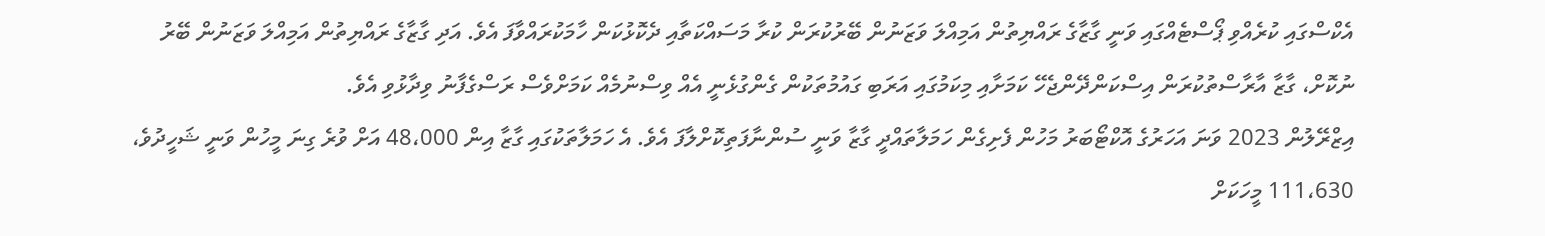އެކްސްގައި ކުރެއްވި ޕޯސްޓެއްގައި ވަނީ ގާޒާގެ ރައްޔިތުން އަމިއްލަ ވަޒަނުން ބޭރުކުރަން ކުރާ މަސައްކަތާއި ދެކޮޅުކަން ހާމަކުރައްވާފަ އެވެ. އަދި ގާޒާގެ ރައްޔިތުން އަމިއްލަ ވަޒަނުން ބޭރު ނުކޮށް، ގާޒާ އާރާސްތުކުރަން އިސްކަންދޭންޖެހޭ ކަމަށާއި މިކަމުގައި އަރަބި ގައުމުތަކުން ގެންގުޅެނީ އެއް ވިސްނުމެއް ކަމަށްވެސް ރަސްގެފާނު ވިދާޅުވި އެވެ.
އިޒްރޭލުން 2023 ވަނަ އަހަރުގެ އޮކްޓޯބަރު މަހުން ފެށިގެން ހަމަލާތައްދީ ގާޒާ ވަނީ ސުންނާފަތިކޮށްލާފަ އެވެ. އެ ހަމަލާތަކުގައި ގާޒާ އިން 48،000 އަށް ވުރެ ގިނަ މީހުން ވަނީ ޝަހީދުވެ، 111،630 މީހަކަށް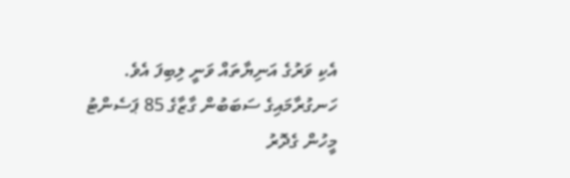އެކި ވަރުގެ އަނިޔާތައް ވަނީ ލިބިފަ އެވެ.
ހަނގުރާމައިގެ ސަބަބުން ގާޒާގެ 85 ޕަސެންޓު މީހުން ގެދޮރު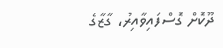ދޫކޮށް ގޮސްފައިވާއިރު، ގާޒާގެ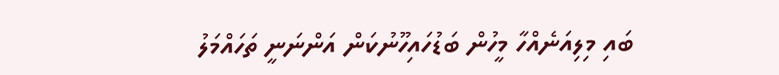ބައި މިލިއަނެއްހާ މީހުން ބަޑުހައިހޫނުކަން އަންނަނީ ތަހައްމަލު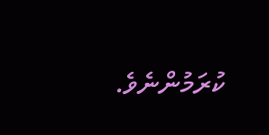ކުރަމުންނެވެ.